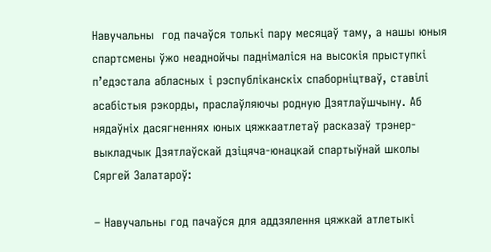Навучальны  год пачаўся толькі пару месяцаў таму, а нашы юныя спартсмены ўжо неаднойчы паднімаліся на высокія прыступкі п’едэстала абласных і рэспубліканскіх спаборніцтваў, ставілі асабістыя рэкорды, праслаўляючы родную Дзятлаўшчыну. Аб нядаўніх дасягненнях юных цяжкаатлетаў расказаў трэнер-выкладчык Дзятлаўскай дзіцяча-юнацкай спартыўнай школы Сяргей Залатароў:

– Навучальны год пачаўся для аддзялення цяжкай атлетыкі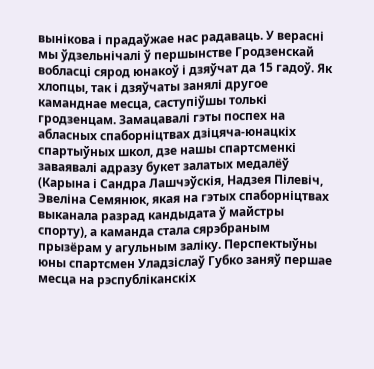вынікова і прадаўжае нас радаваць. У верасні мы ўдзельнічалі ў першынстве Гродзенскай вобласці сярод юнакоў і дзяўчат да 15 гадоў. Як хлопцы, так і дзяўчаты занялі другое каманднае месца, саступіўшы толькі гродзенцам. Замацавалі гэты поспех на абласных спаборніцтвах дзіцяча-юнацкіх спартыўных школ, дзе нашы спартсменкі заваявалі адразу букет залатых медалёў (Карына і Сандра Лашчэўскія, Надзея Пілевіч, Эвеліна Семянюк, якая на гэтых спаборніцтвах выканала разрад кандыдата ў майстры спорту), а каманда стала сярэбраным прызёрам у агульным заліку. Перспектыўны юны спартсмен Уладзіслаў Губко заняў першае месца на рэспубліканскіх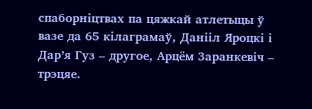спаборніцтвах па цяжкай атлетыцы ў вазе да 65 кілаграмаў, Данііл Яроцкі і Дар’я Гуз – другое, Арцём Заранкевіч – трэцяе.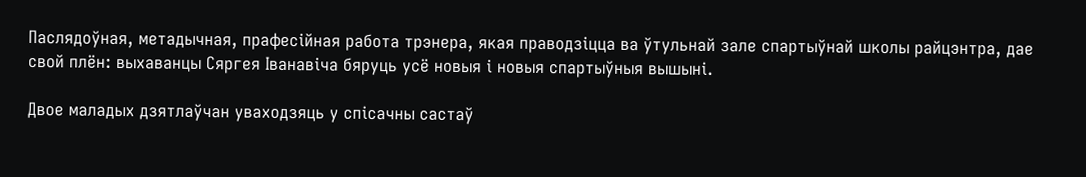Паслядоўная, метадычная, прафесійная работа трэнера, якая праводзіцца ва ўтульнай зале спартыўнай школы райцэнтра, дае свой плён: выхаванцы Сяргея Іванавіча бяруць усё новыя і новыя спартыўныя вышыні.

Двое маладых дзятлаўчан уваходзяць у спісачны састаў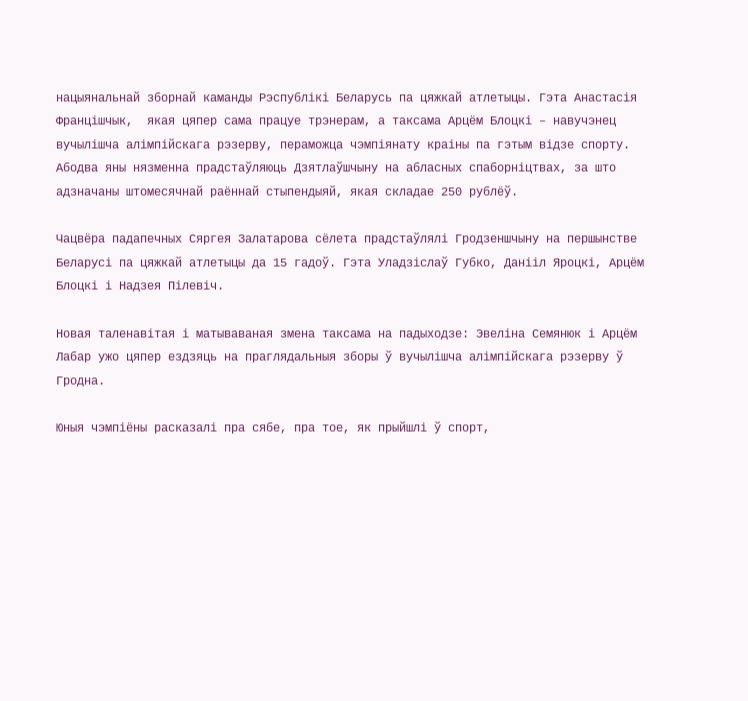нацыянальнай зборнай каманды Рэспублікі Беларусь па цяжкай атлетыцы. Гэта Анастасія Францішчык,  якая цяпер сама працуе трэнерам, а таксама Арцём Блоцкі – навучэнец вучылішча алімпійскага рэзерву, пераможца чэмпіянату краіны па гэтым відзе спорту. Абодва яны нязменна прадстаўляюць Дзятлаўшчыну на абласных спаборніцтвах, за што адзначаны штомесячнай раённай стыпендыяй, якая складае 250 рублёў.

Чацвёра падапечных Сяргея Залатарова сёлета прадстаўлялі Гродзеншчыну на першынстве Беларусі па цяжкай атлетыцы да 15 гадоў. Гэта Уладзіслаў Губко, Данііл Яроцкі, Арцём Блоцкі і Надзея Пілевіч.

Новая таленавітая і матываваная змена таксама на падыходзе: Эвеліна Семянюк і Арцём Лабар ужо цяпер ездзяць на праглядальныя зборы ў вучылішча алімпійскага рэзерву ў Гродна.

Юныя чэмпіёны расказалі пра сябе, пра тое, як прыйшлі ў спорт,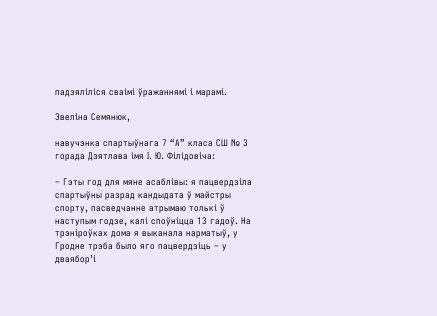падзяліліся сваімі ўражаннямі і марамі.

Эвеліна Семянюк,

навучэнка спартыўнага 7 “А” класа СШ № 3 горада Дзятлава імя І. Ю. Філідовіча:

– Гэты год для мяне асаблівы: я пацвердзіла спартыўны разрад кандыдата ў майстры спорту, пасведчанне атрымаю толькі ў наступым годзе, калі споўніцца 13 гадоў. На трэніроўках дома я выканала нарматыў, у Гродне трэба было яго пацвердзіць – у дваябор’і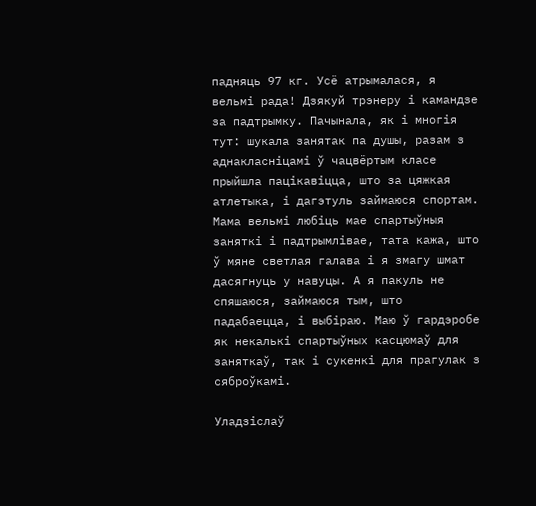падняць 97 кг. Усё атрымалася, я вельмі рада! Дзякуй трэнеру і камандзе за падтрымку. Пачынала, як і многія тут: шукала занятак па душы, разам з аднакласніцамі ў чацвёртым класе прыйшла пацікавіцца, што за цяжкая атлетыка, і дагэтуль займаюся спортам. Мама вельмі любіць мае спартыўныя заняткі і падтрымлівае, тата кажа, што ў мяне светлая галава і я змагу шмат дасягнуць у навуцы. А я пакуль не спяшаюся, займаюся тым, што падабаецца, і выбіраю. Маю ў гардэробе як некалькі спартыўных касцюмаў для заняткаў, так і сукенкі для прагулак з сяброўкамі.

Уладзіслаў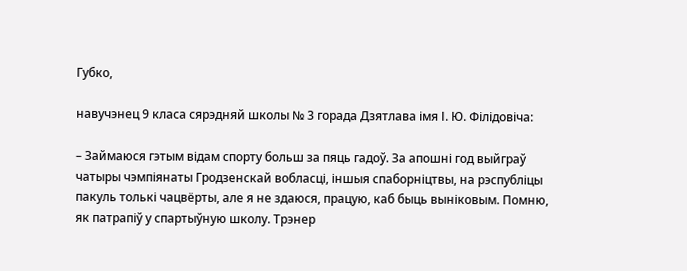Губко,

навучэнец 9 класа сярэдняй школы № 3 горада Дзятлава імя І. Ю. Філідовіча:

– Займаюся гэтым відам спорту больш за пяць гадоў. За апошні год выйграў чатыры чэмпіянаты Гродзенскай вобласці, іншыя спаборніцтвы, на рэспубліцы пакуль толькі чацвёрты, але я не здаюся, працую, каб быць выніковым. Помню, як патрапіў у спартыўную школу. Трэнер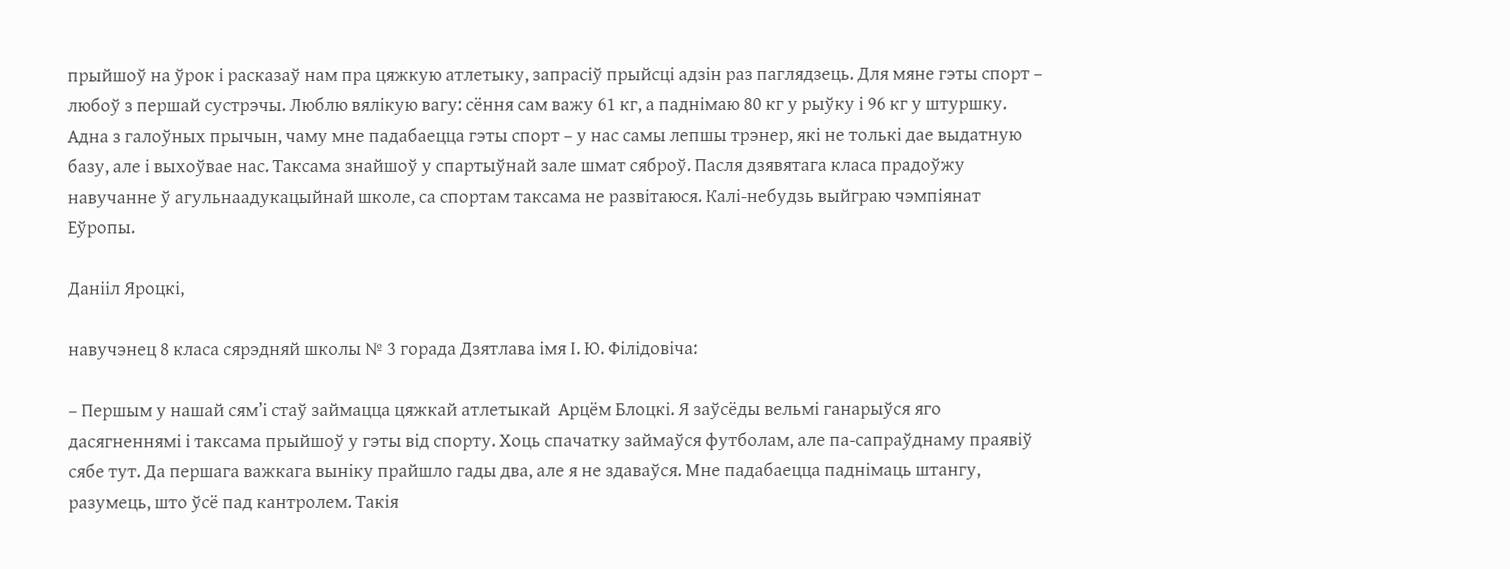прыйшоў на ўрок і расказаў нам пра цяжкую атлетыку, запрасіў прыйсці адзін раз паглядзець. Для мяне гэты спорт – любоў з першай сустрэчы. Люблю вялікую вагу: сёння сам важу 61 кг, а паднімаю 80 кг у рыўку і 96 кг у штуршку. Адна з галоўных прычын, чаму мне падабаецца гэты спорт – у нас самы лепшы трэнер, які не толькі дае выдатную базу, але і выхоўвае нас. Таксама знайшоў у спартыўнай зале шмат сяброў. Пасля дзявятага класа прадоўжу навучанне ў агульнаадукацыйнай школе, са спортам таксама не развітаюся. Калі-небудзь выйграю чэмпіянат Еўропы.

Данііл Яроцкі,

навучэнец 8 класа сярэдняй школы № 3 горада Дзятлава імя І. Ю. Філідовіча:

– Першым у нашай сям’і стаў займацца цяжкай атлетыкай  Арцём Блоцкі. Я заўсёды вельмі ганарыўся яго дасягненнямі і таксама прыйшоў у гэты від спорту. Хоць спачатку займаўся футболам, але па-сапраўднаму праявіў сябе тут. Да першага важкага выніку прайшло гады два, але я не здаваўся. Мне падабаецца паднімаць штангу, разумець, што ўсё пад кантролем. Такія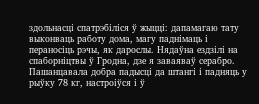здольнасці спатрэбіліся ў жыцці: дапамагаю тату выконваць работу дома, магу паднімаць і пераносіць рэчы, як дарослы. Нядаўна ездзілі на спаборніцтвы ў Гродна, дзе я заваяваў серабро. Пашанцавала добра падысці да штангі і падняць у рыўку 78 кг, настроіўся і ў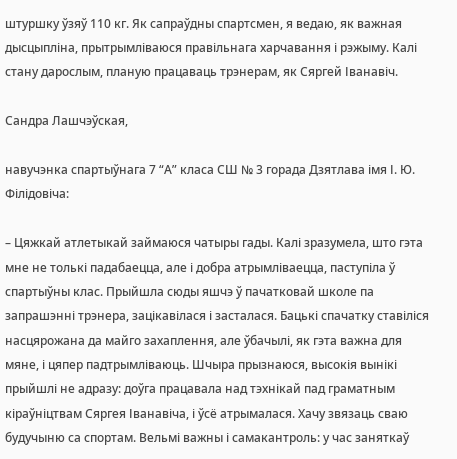штуршку ўзяў 110 кг. Як сапраўдны спартсмен, я ведаю, як важная дысцыпліна, прытрымліваюся правільнага харчавання і рэжыму. Калі стану дарослым, планую працаваць трэнерам, як Сяргей Іванавіч.

Сандра Лашчэўская,

навучэнка спартыўнага 7 “А” класа СШ № 3 горада Дзятлава імя І. Ю. Філідовіча:

– Цяжкай атлетыкай займаюся чатыры гады. Калі зразумела, што гэта мне не толькі падабаецца, але і добра атрымліваецца, паступіла ў спартыўны клас. Прыйшла сюды яшчэ ў пачатковай школе па запрашэнні трэнера, зацікавілася і засталася. Бацькі спачатку ставіліся насцярожана да майго захаплення, але ўбачылі, як гэта важна для мяне, і цяпер падтрымліваюць. Шчыра прызнаюся, высокія вынікі прыйшлі не адразу: доўга працавала над тэхнікай пад граматным кіраўніцтвам Сяргея Іванавіча, і ўсё атрымалася. Хачу звязаць сваю будучыню са спортам. Вельмі важны і самакантроль: у час заняткаў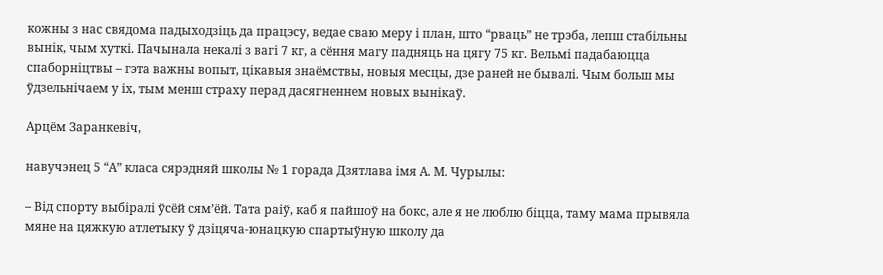кожны з нас свядома падыходзіць да працэсу, ведае сваю меру і план, што “рваць” не трэба, лепш стабільны вынік, чым хуткі. Пачынала некалі з вагі 7 кг, а сёння магу падняць на цягу 75 кг. Вельмі падабаюцца спаборніцтвы – гэта важны вопыт, цікавыя знаёмствы, новыя месцы, дзе раней не бывалі. Чым больш мы ўдзельнічаем у іх, тым менш страху перад дасягненнем новых вынікаў.

Арцём Заранкевіч,

навучэнец 5 “А” класа сярэдняй школы № 1 горада Дзятлава імя А. М. Чурылы:

– Від спорту выбіралі ўсёй сям’ёй. Тата раіў, каб я пайшоў на бокс, але я не люблю біцца, таму мама прывяла мяне на цяжкую атлетыку ў дзіцяча-юнацкую спартыўную школу да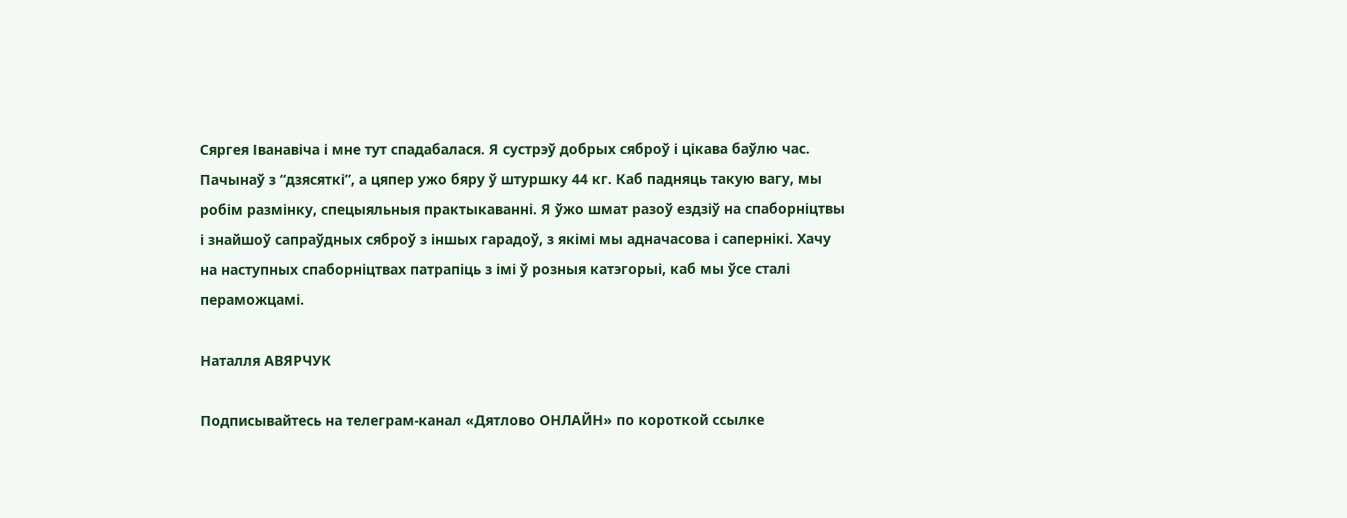Сяргея Іванавіча і мне тут спадабалася. Я сустрэў добрых сяброў і цікава баўлю час. Пачынаў з “дзясяткі”, а цяпер ужо бяру ў штуршку 44 кг. Каб падняць такую вагу, мы робім размінку, спецыяльныя практыкаванні. Я ўжо шмат разоў ездзіў на спаборніцтвы і знайшоў сапраўдных сяброў з іншых гарадоў, з якімі мы адначасова і сапернікі. Хачу на наступных спаборніцтвах патрапіць з імі ў розныя катэгорыі, каб мы ўсе сталі пераможцамі.

Наталля АВЯРЧУК

Подписывайтесь на телеграм-канал «Дятлово ОНЛАЙН» по короткой ссылке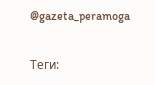@gazeta_peramoga

Теги: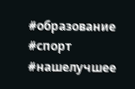#образование #спорт #нашелучшее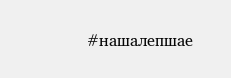#нашалепшае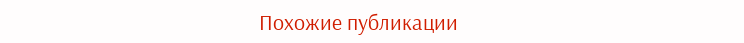Похожие публикации